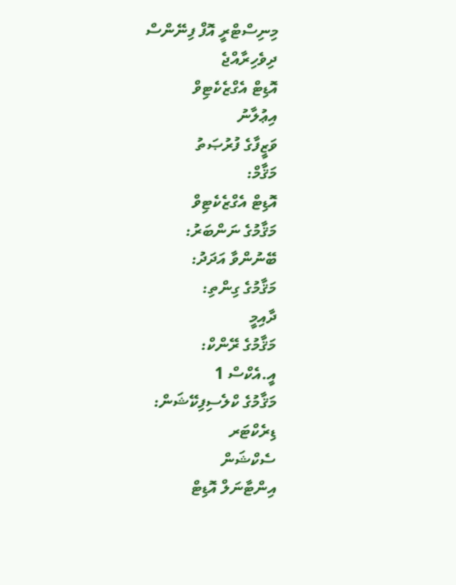މިނިސްޓްރީ އޮފް ފިނޭންސް
ދިވެހިރާއްޖެ
އޮޑިޓް އެގްޒެކެޓިވް
އިޢުލާނު
ވަޒީފާގެ ފުރުޞަތު
މަޤާމް:
އޮޑިޓް އެގްޒެކެޓިވް
މަޤާމުގެ ނަންބަރު:
ބޭނުންވާ އަދަދު:
މަޤާމުގެ ގިންތި:
ދާއިމީ
މަޤާމުގެ ރޭންކް:
އީ.އެކްސް 1
މަޤާމުގެ ކްލެސިފިކޭޝަން:
ޑިރެކްޓަރ
ސެކްޝަން
އިންޓާނަލް އޮޑިޓް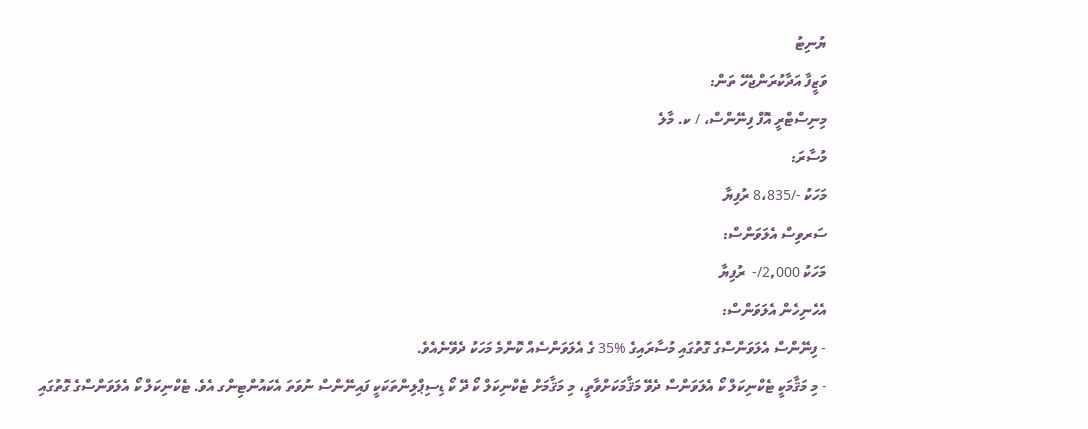ޔުނިޓު
ވަޒީފާ އަދާކުރަންޖެހޭ ތަން:
މިނިސްޓްރީ އޮފް ފިނޭންސް، / ކ. މާލެ
މުސާރަ:
މަހަކު -/8،835 ރުފިޔާ
ސަރވިސް އެލަވަންސް:
މަހަކު 2,000/-  ރުފިޔާ
އެހެނިހެން އެލަވަންސް:
- ފިނޭންސް އެލަވަންސްގެ ގޮތުގައި މުސާރައިގެ %35 ގެ އެލަވަންސެއް ކޮންމެ މަހަކު ދެވޭނެއެވެ.
- މި މަޤާމަކީ ޓެކްނިކަލް ކޯ އެލަވަންސް ދެވޭ މަޤާމަކަށްވާތީ، މި މަޤާމަށް ޓެކްނިކަލް ކޯ ދޭ ކޯ ޑިސިޕްލިންތަކަކީ ފައިނޭންސް ނުވަތަ އެކައުންޓިންގ އެވެ. ޓެކްނިކަލް ކޯ އެލަވަންސްގެ ގޮތުގައި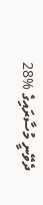ދެވޭނީ މުސާރައިގެ %28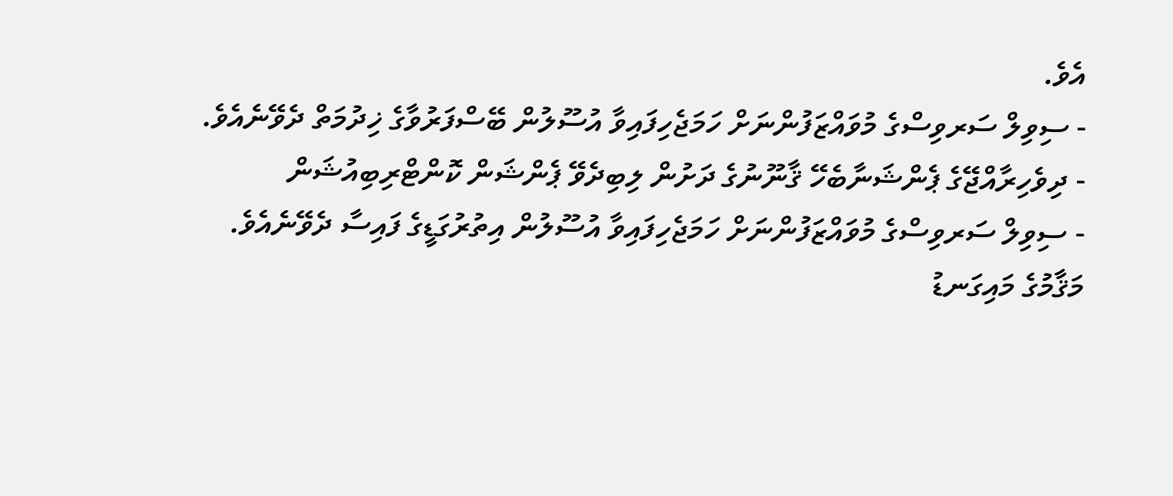އެވެ.
- ސިވިލް ސަރވިސްގެ މުވައްޒަފުންނަށް ހަމަޖެހިފައިވާ އުސޫލުން ބޭސްފަރުވާގެ ޚިދުމަތް ދެވޭނެއެވެ.
- ދިވެހިރާއްޖޭގެ ޕެންޝަނާބެހޭ ޤާނޫނުގެ ދަށުން ލިބިދެވޭ ޕެންޝަން ކޮންޓްރިބިއުޝަން
- ސިވިލް ސަރވިސްގެ މުވައްޒަފުންނަށް ހަމަޖެހިފައިވާ އުސޫލުން އިތުރުގަޑީގެ ފައިސާ ދެވޭނެއެވެ.
މަޤާމުގެ މައިގަނޑު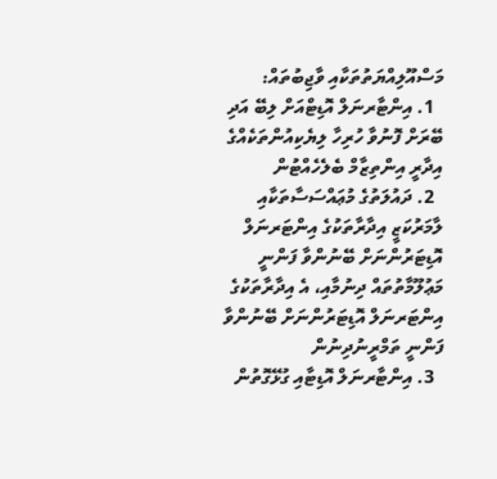މަސްއޫލިއްޔަތުތަކާއި ވާޖިބުތައް:
  1. އިންޓާރނަލް އޮޑިޓްއަށް ލިބޭ އަދި ބޭރަށް ފޮނުވާ ހުރިހާ ލިޔެކިއުންތަކެއްގެ އިދާރީ އިންތިޒާމް ބެލެހެއްޓުން
  2. ދައުލަތުގެ މުޢައްސަސާތަކާއި ލާމަރުކަޒީ އިދާރާތަކުގެ އިންޓަރނަލް އޮޑިޓަރުންނަށް ބޭނުންވާ ފަންނީ މަޢުލޫމާތުތައް ދިނުމާއި، އެ އިދާރާތަކުގެ އިންޓަރނަލް އޮޑިޓަރުންނަށް ބޭނުންވާ ފަންނީ ތަމްރީނުދިނުން
  3. އިންޓާރނަލް އޮޑިޓާއި ގުޅޭގޮތުން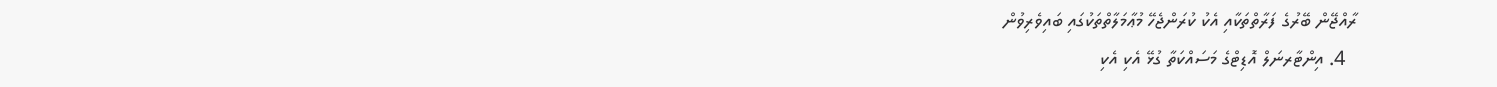ރާއްޖޭން ބޭރުގެ ފަރާތްތަކާއި އެކު ކުރަންޖެހޭ މުޢާމަލާތްތަކުގައި ބައިވެރިވުން
  4. އިންޓާރނަލް އޮޑިޓްގެ މަސައްކަތާ ގުޅޭ އެކި އެކި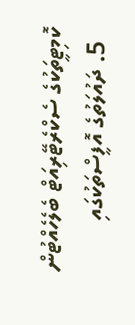ކޮމިޓީތަކުގެ ސެކްރެޓޭރިއަޓް ބެލެހެއްޓުން
  5. ދައުލަތުގެ އޮފީސްތަކުގައި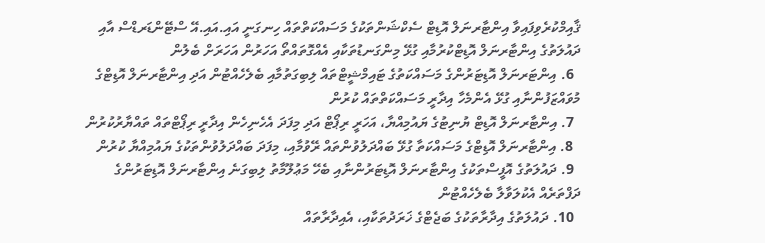ޤާއިމްކުރެވިފައިވާ އިންޓާރނަލް އޮޑިޓް ސެކްޝަންތަކުގެ މަސައްކަތްތައް ހިނގަނީ އައި.އައި.އޭ ސްޓޭންޑަރޑްސް އާއި ދައުލަތުގެ އިންޓާރނަލް އޮޑިޓްކުރުމާއި ގުޅޭ މިންގަނޑުތަކާއި އެއްގޮތައްތޯ އަހަރުން އަހަރަށް ބެލުން
  6. އިންޓަރނަލް އޮޑިޓަރުންގެ މަސައްކަތުގެ ޓައިމްޝީޓްތައް ލިބިގަތުމާއި ބެލެހެއްޓުން އަދި އިންޓާރނަލް އޮޑިޓްގެ މުވައްޒަފުންނާއި ގުޅޭ އެންމެހާ އިދާރީ މަސައްކަތްތައް ކުރުން
  7. އިންޓާރނަލް އޮޑިޓް ޔުނިޓުގެ ޔައުމިއްޔާ، އަހަރީ ރިޕޯޓް އަދި މިފަދަ އެހެނިހެން އިދާރީ ރިޕޯޓްތައް ތައްޔާރުކުރުން
  8. އިންޓާރނަލް އޮޑިޓްގެ މަސައްކަތާ ގުޅޭ ބައްދަލުވުންތައް ރޭވުމާއި، މިފަދަ ބައްދަލުވުންތަކުގެ ޔައުމިއްޔާ ކުރުން
  9. ދައުލަތުގެ އޮފީސްތަކުގެ އިންޓާރނަލް އޮޑިޓަރުންނާއި ބެހޭ މަޢުލޫމާތު ލިބިގަނެ އިންޓާރނަލް އޮޑިޓަރުންގެ ދަފްތަރެއް އެކުލަވާލާ ބެލެހެއްޓުން
  10. ދައުލަތުގެ އިދާރާތަކުގެ ބަޖެޓްގެ ޚަރަދުތަކާއި، އެއިދާރާތައް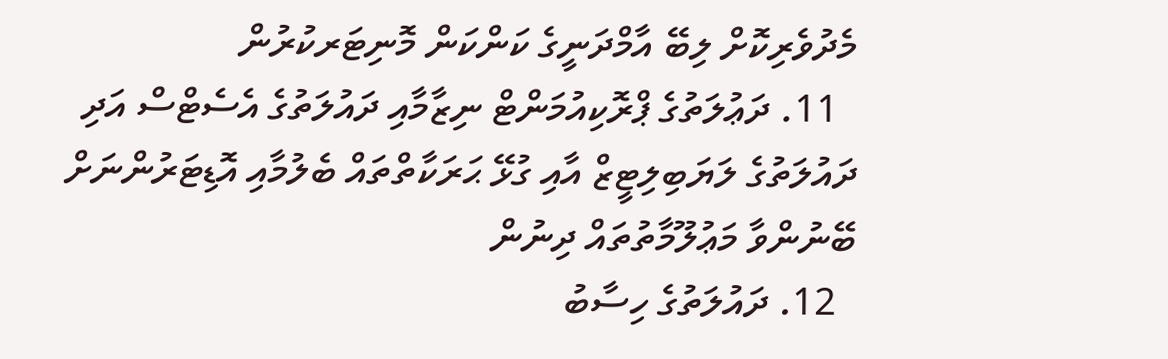މެދުވެރިކޮށް ލިބޭ އާމްދަނީގެ ކަންކަން މޮނިޓަރކުރުން
  11. ދަޢުލަތުގެ ޕްރޮކިއުމަންޓް ނިޒާމާއި ދައުލަތުގެ އެސެޓްސް އަދި ދައުލަތުގެ ލަޔަބިލިޓީޒް އާއި ގުޅޭ ޙަރަކާތްތައް ބެލުމާއި އޮޑިޓަރުންނަށް ބޭނުންވާ މަޢުލޫމާތުތައް ދިނުން
  12. ދައުލަތުގެ ހިސާބު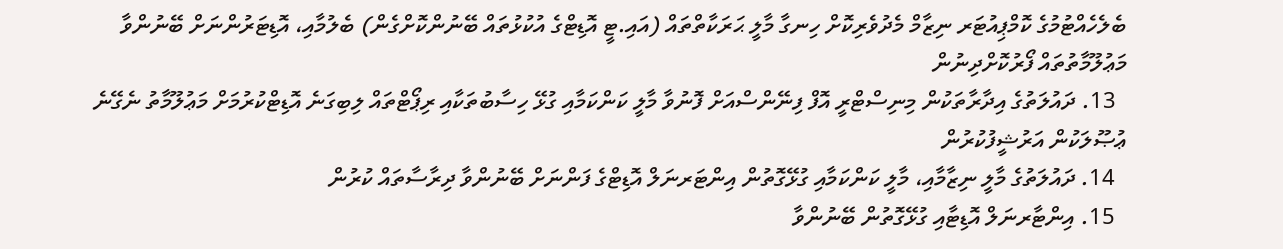ބެލެހެއްޓުމުގެ ކޮމްޕިއުޓަރ ނިޒާމް މެދުވެރިކޮށް ހިނގާ މާލީ ޙަރަކާތްތައް (އައި.ޓީ އޮޑިޓްގެ އުކުޅުތައް ބޭނުންކޮށްގެން) ބެލުމާއި، އޮޑިޓަރުންނަށް ބޭނުންވާ މަޢުލޫމާތުތައް ފޯރުކޮށްދިނުން
  13. ދައުލަތުގެ އިދާރާތަކުން މިނިސްޓްރީ އޮފް ފިނޭންސްއަށް ފޮނުވާ މާލީ ކަންކަމާއި ގުޅޭ ހިސާބުތަކާއި ރިޕޯޓްތައް ލިބިގަނެ އޮޑިޓްކުރުމަށް މަޢުލޫމާތު ނެގޭނެ ޢުޞޫލަކުން އަރުޝީފުކުރުން
  14. ދައުލަތުގެ މާލީ ނިޒާމާއި، މާލީ ކަންކަމާއި ގުޅޭގޮތުން އިންޓަރނަލް އޮޑިޓްގެ ފަންނަށް ބޭނުންވާ ދިރާސާތައް ކުރުން
  15. އިންޓާރނަލް އޮޑިޓާއި ގުޅޭގޮތުން ބޭނުންވާ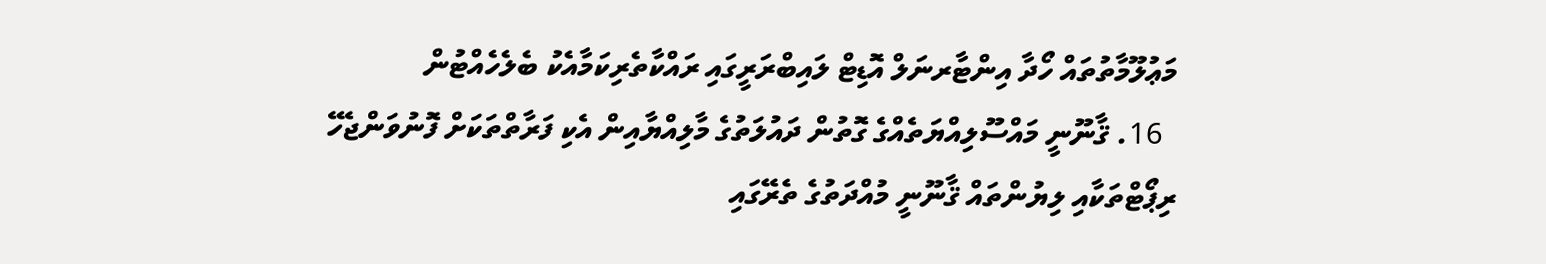މަޢުލޫމާތުތައް ހޯދާ އިންޓާރނަލް އޮޑިޓް ލައިބްރަރީގައި ރައްކާތެރިކަމާއެކު ބެލެހެއްޓުން
  16. ޤާނޫނީ މައްސޫލިއްޔަތެއްގެ ގޮތުން ދައުލަތުގެ މާލިއްޔާއިން އެކި ފަރާތްތަކަށް ފޮނުވަންޖެހޭ ރިޕޯޓްތަކާއި ލިޔުންތައް ޤާނޫނީ މުއްދަތުގެ ތެރޭގައި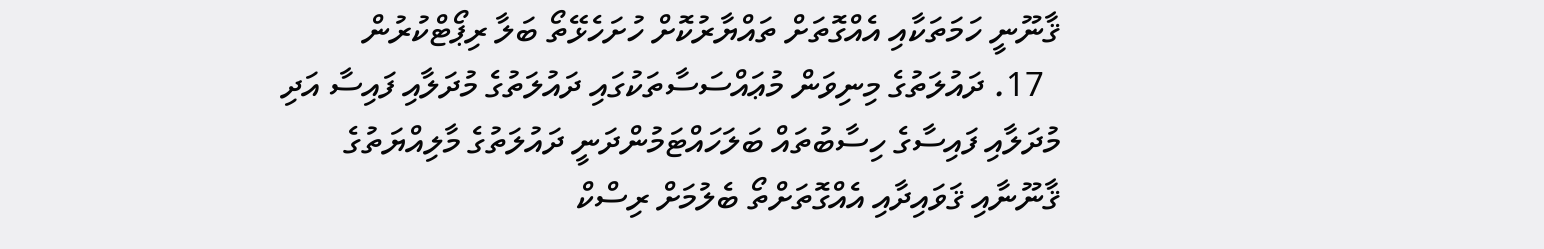ޤާނޫނީ ހަމަތަކާއި އެއްގޮތަށް ތައްޔާރުކޮށް ހުށަހެޅޭތޯ ބަލާ ރިޕޯޓްކުރުން
  17. ދައުލަތުގެ މިނިވަން މުޢައްސަސާތަކުގައި ދައުލަތުގެ މުދަލާއި ފައިސާ އަދި މުދަލާއި ފައިސާގެ ހިސާބުތައް ބަލަހައްޓަމުންދަނީ ދައުލަތުގެ މާލިއްޔަތުގެ ޤާނޫނާއި ޤަވައިދާއި އެއްގޮތަށްތޯ ބެލުމަށް ރިސްކް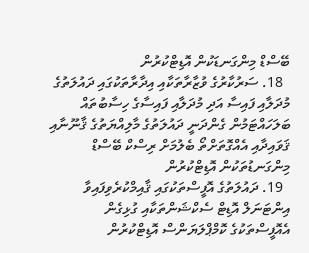ބޭސްޑް މިންގަނޑަކުން އޮޑިޓްކުރުން
  18. ސަރުކާރުގެ ވުޒާރާތަކާއި އިދާރާތަކުގައި ދައުލަތުގެ މުދަލާއި ފައިސާ އަދި މުދަލާއި ފައިސާގެ ހިސާބުތައް ބަލަހައްޓަމުން ގެންދަނީ ދައުލަތުގެ މާލިއްޔަތުގެ ޤާނޫނާއި ޤަވައިދާއި އެއްގޮތަށްތޯ ބެލުމަށް ރިސްކް ބޭސްޑް މިންގަނޑުތަކުން އޮޑިޓްކުރުން
  19. ދައުލަތުގެ އޮފީސްތަކުގައި ޤާއިމްކުރެވިފައިވާ އިންޓަނަލް އޮޑިޓް ސެކްޝަންތަކާއި ގުޅިގެން އެއޮފީސްތަކުގެ ކޮމްޕްލަޔަންސް އޮޑިޓްކުރުން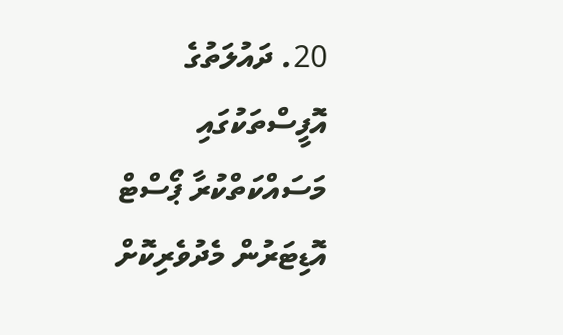20. ދައުލަތުގެ އޮފީސްތަކުގައި މަސައްކަތްކުރާ ޕޯސްޓް އޮޑިޓަރުން މެދުވެރިކޮށް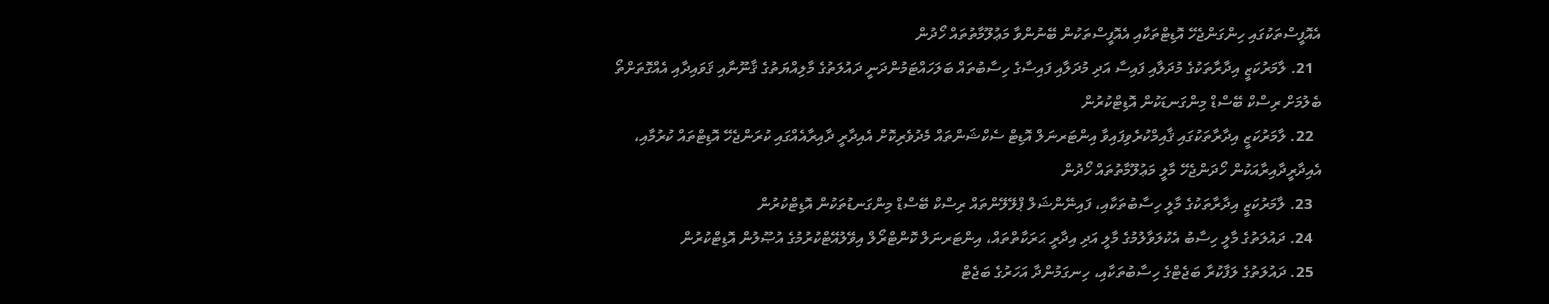އެއޮފީސްތަކުގައި ހިންގަންޖެހޭ އޮޑިޓްތަކާއި އެއޮފީސްތަކުން ބޭނުންވާ މަޢުލޫމާތުތައް ހޯދުން
  21. ލާމަރުކަޒީ އިދާރާތަކުގެ މުދަލާއި ފައިސާ އަދި މުދަލާއި ފައިސާގެ ހިސާބުތައް ބަލަހައްޓަމުންދަނީ ދައުލަތުގެ މާލިއްޔަތުގެ ޤާނޫނާއި ޤަވައިދާއި އެއްގޮތަށްތޯ ބެލުމަށް ރިސްކް ބޭސްޑް މިންގަނޑަކުން އޮޑިޓްކުރުން
  22. ލާމަރުކަޒީ އިދާރާތަކުގައި ޤާއިމްކުރެވިފައިވާ އިންޓަރނަލް އޮޑިޓް ސެކްޝަންތައް މެދުވެރިކޮށް އެއިދާރީ ދާއިރާއެއްގައި ކުރަންޖެހޭ އޮޑިޓްތައް ކުރުމާއި، އެއިދާރީދާއިރާއަކުން ހޯދަންޖެހޭ މާލީ މަޢުލޫމާތުތައް ހޯދުން
  23. ލާމަރުކަޒީ އިދާރާތަކުގެ މާލީ ހިސާބުތަކާއި، ފައިނޭންޝަލް ޕްލޭލޭންތައް ރިސްކް ބޭސްޑް މިންގަނޑުތަކުން އޮޑިޓްކުރުން
  24. ދައުލަތުގެ މާލީ ހިސާބު އެކުލަވާލުމުގެ މާލީ އަދި އިދާރީ ޙަރަކާތްތައް، އިންޓަރނަލް ކޮންޓްރޯލް އިވޭލުއޭޓްކުރުމުގެ އުޞޫލުން އޮޑިޓްކުރުން
  25. ދައުލަތުގެ ލަފާކުރާ ބަޖެޓްގެ ހިސާބުތަކާއި، ހިނގަމުންދާ އަހަރުގެ ބަޖެޓް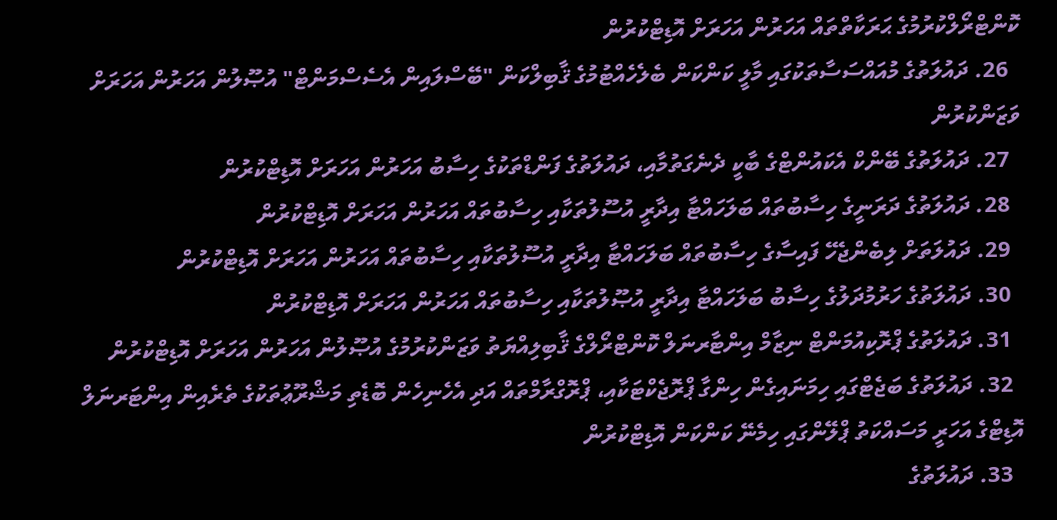ކޮންޓްރޯލްކުރުމުގެ ޙަރަކާތްތައް އަހަރުން އަހަރަށް އޮޑިޓްކުރުން
  26. ދައުލަތުގެ މުއައްސަސާތަކުގައި މާލީ ކަންކަން ބެލެހެއްޓުމުގެ ޤާބިލްކަން "ބޭސްލައިން އެސެސްމަންޓް" އުޞޫލުން އަހަރުން އަހަރަށް ވަޒަންކުރުން
  27. ދައުލަތުގެ ބޭންކް އެކައުންޓްގެ ބާކީ ދެނެގަތުމާއި، ދައުލަތުގެ ފަންޑްތަކުގެ ހިސާބު އަހަރުން އަހަރަށް އޮޑިޓްކުރުން
  28. ދައުލަތުގެ ދަރަނީގެ ހިސާބުތައް ބަލަހައްޓާ އިދާރީ އުސޫލުތަކާއި ހިސާބުތައް އަހަރުން އަހަރަށް އޮޑިޓްކުރުން
  29. ދައުލަތަށް ލިބެންޖެހޭ ފައިސާގެ ހިސާބުތައް ބަލަހައްޓާ އިދާރީ އުސޫލުތަކާއި ހިސާބުތައް އަހަރުން އަހަރަށް އޮޑިޓްކުރުން
  30. ދައުލަތުގެ ހަރުމުދަލުގެ ހިސާބު ބަލަހައްޓާ އިދާރީ އުޞޫލުތަކާއި ހިސާބުތައް އަހަރުން އަހަރަށް އޮޑިޓްކުރުން
  31. ދައުލަތުގެ ޕްރޮކިއުމަންޓް ނިޒާމް އިންޓާރނަލް ކޮންޓްރޯލްގެ ޤާބިލިއްޔަތު ވަޒަންކުރުމުގެ އުޞޫލުން އަހަރުން އަހަރަށް އޮޑިޓްކުރުން
  32. ދައުލަތުގެ ބަޖެޓްގައި ހިމަނައިގެން ހިންގާ ޕްރޮޖެކްޓަކާއި، ޕްރޮގްރާމްތައް އަދި އެހެނިހެން ބޮޑެތި މަޝްރޫޢުތަކުގެ ތެރެއިން އިންޓަރނަލް އޮޑިޓްގެ އަހަރީ މަސައްކަތު ޕްލޭންގައި ހިމެނޭ ކަންކަން އޮޑިޓްކުރުން
  33. ދައުލަތުގެ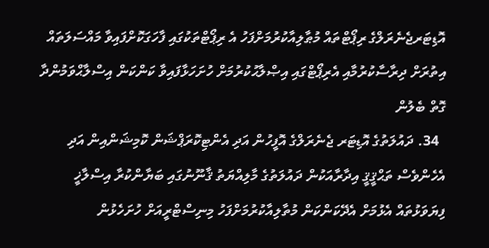އޮޑިޓަރޖެނެރަލްގެ ރިޕޯޓްތައް މުޠާލިއާކުރުމަށްފަހު އެ ރިޕޯޓްތަކުގައި ފާހަގަކޮށްފައިވާ މައްސަލަތައް އިތުރަށް ދިރާސާކުރުމާއި އެރިޕޯޓްގައި އިޞްލާޙުކުރުމަށް ހުށަހަޅާފައިވާ ކަންކަން އިސްލާޙްވަމުންދާ ގޮތް ބެލުން
  34. ދައުލަތުގެ އޮޑިޓަރ ޖެނެރަލްގެ އޮފީހުން އަދި އެންޓިކޮރަޕްޝަން ކޮމިޝަންއިން އަދި އެހެންވެސް ތަޙްޤީޤީ އިދާރާއަކުން ދައުލަތުގެ މާލިއްޔަތު ޤާނޫނުގައި ބަޔާންކުރާ އިސްލާޚީ ފިޔަވަޅުތައް އެޅުމަށް އެދޭކަންކަން މުތާލިއާކުރުމަށްފަހު މިނިސްޓްރީއަށް ހުށަހެޅުން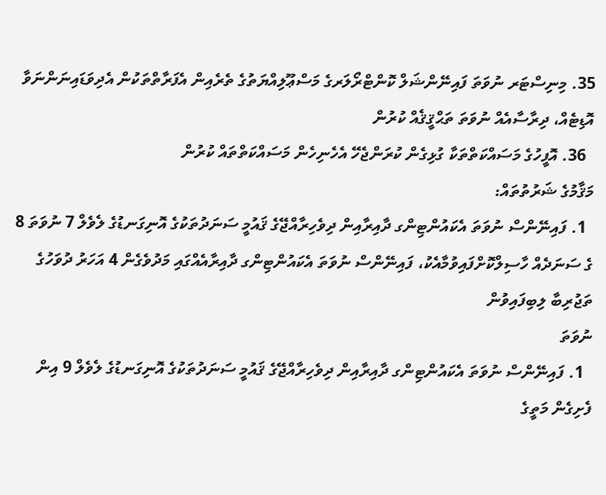35. މިނިސްޓަރ ނުވަތަ ފައިނޭންޝަލް ކޮންޓްރޯލަރގެ މަސްޢޫލިއްޔަތުގެ ތެރެއިން އެފަރާތްތަކުން އެދިވަޑައިނަންނަވާ އޮޑިޓެއް، ދިރާސާއެއް ނުވަތަ ތަޙްޤީޤެއް ކުރުން
  36. އޮފީހުގެ މަސައްކަތްތަކާ ގުޅިގެން ކުރަންޖެހޭ އެހެނިހެން މަސައްކަތްތައް ކުރުން
މަޤާމުގެ ޝަރުތުތައް:
  1. ފައިނޭންސް ނުވަތަ އެކައުންޓިންގ ދާއިރާއިން ދިވެހިރާއްޖޭގެ ޤައުމީ ސަނަދުތަކުގެ އޮނިގަނޑުގެ ލެވެލް 7 ނުވަތަ 8 ގެ ސަނަދެއް ހާސިލްކޮށްފައިވުމާއެކު، ފައިނޭންސް ނުވަތަ އެކައުންޓިންގ ދާއިރާއެއްގައި މަދުވެގެން 4 އަހަރު ދުވަހުގެ ތަޖުރިބާ ލިބިފައިވުން
ނުވަތަ
  1. ފައިނޭންސް ނުވަތަ އެކައުންޓިންގ ދާއިރާއިން ދިވެހިރާއްޖޭގެ ޤައުމީ ސަނަދުތަކުގެ އޮނިގަނޑުގެ ލެވެލް 9 އިން ފެށިގެން މަތީގެ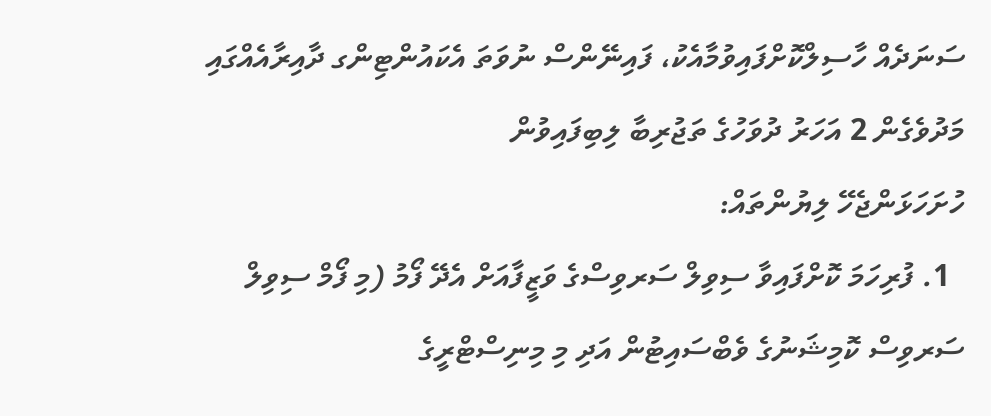ސަނަދެއް ހާސިލްކޮށްފައިވުމާއެކު، ފައިނޭންސް ނުވަތަ އެކައުންޓިންގ ދާއިރާއެއްގައި މަދުވެގެން 2 އަހަރު ދުވަހުގެ ތަޖުރިބާ ލިބިފައިވުން
ހުށަހަޅަންޖެހޭ ލިޔުންތައް:
  1. ފުރިހަމަ ކޮށްފައިވާ ސިވިލް ސަރވިސްގެ ވަޒީފާއަށް އެދޭ ފޯމު (މި ފޯމް ސިވިލް ސަރވިސް ކޮމިޝަނުގެ ވެބްސައިޓުން އަދި މި މިނިސްޓްރީގެ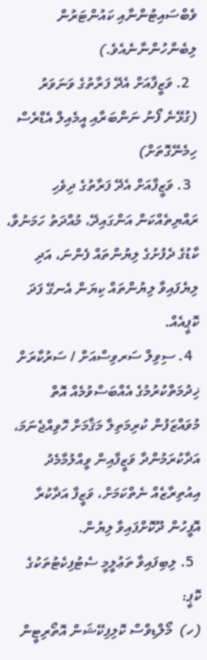ވެބްސައިޓުންނާއި ކައުންޓަރުން ލިބެންހުންނާނެއެވެ.)
  2. ވަޒީފާއަށް އެދޭ ފަރާތުގެ ވަނަވަރު (ގުޅޭނެ ފޯނު ނަންބަރާއި އީމެއިލް އެޑްރެސް ހިމެނޭގޮތަށް)
  3. ވަޒީފާއަށް އެދޭ ފަރާތުގެ ދިވެހި ރައްޔިތެއްކަން އަންގައިދޭ، މުއްދަތު ހަމަނުވާ، ކާޑުގެ ދެފުށުގެ ލިޔުންތައް ފެންނަ، އަދި ލިޔެފައިވާ ލިޔުންތައް ކިޔަން އެނގޭ ފަދަ ކޮޕީއެއް.
  4. ސިވިލް ސަރވިސްއަށް / ސަރުކާރަށް ޚިދުމަތްކުރުމުގެ އެއްބަސްވުމެއް އޮތް މުވައްޒަފުން ކުރިމަތިލާ މަޤާމަށް ހޮވިއްޖެނަމަ، އަދާކުރަމުންދާ ވަޒީފާއިން ވީއްލުމާމެދު އިއުތިރާޒެއް ނެތްކަމަށް، ވަޒީފާ އަދާކުރާ އޮފީހުން ދޫކޮށްފައިވާ ލިޔުން.
  5. ލިބިފައިވާ ތަޢުލީމީ ސެޓުފިކެޓުތަކުގެ ކޮޕީ:
(ހ)  މޯލްޑިވްސް ކޮލިފިކޭޝަން އޮތޯރިޓީން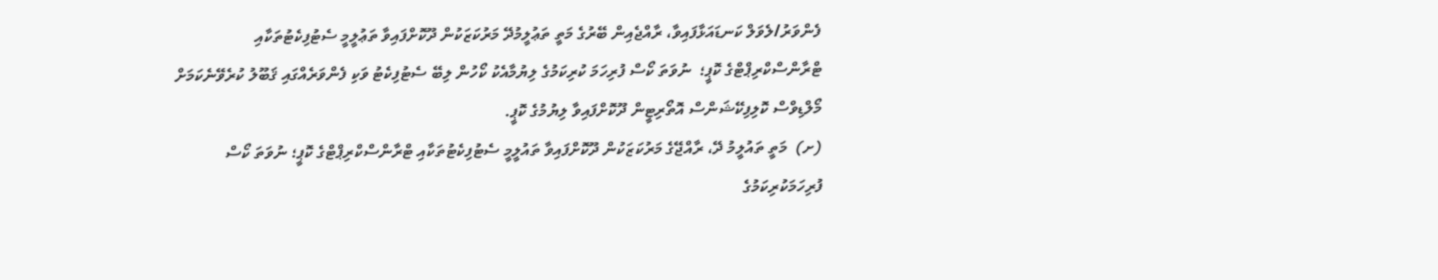ފެންވަރު/ލެވަލް ކަނޑައަޅާފައިވާ، ރާއްޖެއިން ބޭރުގެ މަތީ ތަޢުލީމުދޭ މަރުކަޒަކުން ދޫކޮށްފައިވާ ތަޢުލީމީ ސެޓުފިކެޓުތަކާއި ޓްރާންސްކްރިޕްޓްގެ ކޮޕީ؛  ނުވަތަ ކޯސް ފުރިހަމަ ކުރިކަމުގެ ލިޔުމާއެކު ކޯހުން ލިބޭ ސެޓުފިކެޓު ވަކި ފެންވަރެއްގައި ޤަބޫލު ކުރެވޭނެކަމަށް މޯލްޑިވްސް ކޮލިފިކޭޝަންސް އޮތޯރިޓީން ދޫކޮށްފައިވާ ލިޔުމުގެ ކޮޕީ.
(ށ)  މަތީ ތައުލީމު ދޭ، ރާއްޖޭގެ މަރުކަޒަކުން ދޫކޮށްފައިވާ ތައުލީމީ ސެޓުފިކެޓުތަކާއި ޓްރާންސްކްރިޕްޓްގެ ކޮޕީ؛ ނުވަތަ ކޯސް ފުރިހަމަކުރިކަމުގެ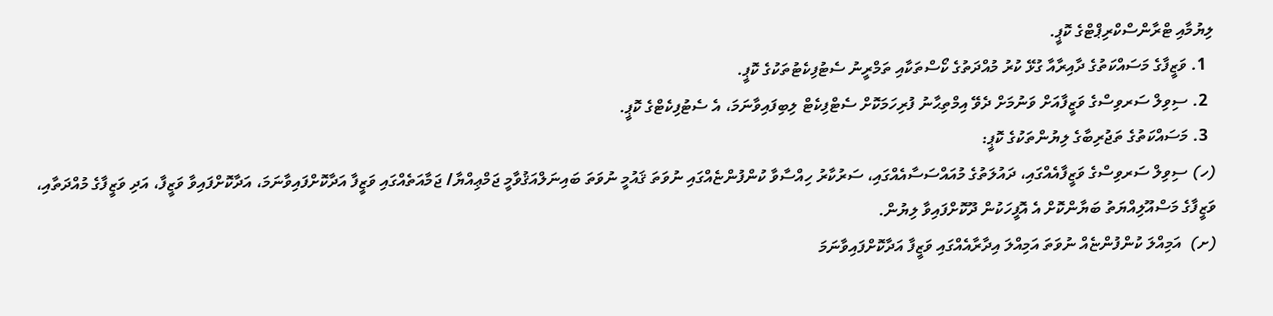ލިޔުމާއި ޓްރާންސްކްރިޕްޓްގެ ކޮޕީ.
  1. ވަޒީފާގެ މަސައްކަތުގެ ދާއިރާއާ ގުޅޭ ކުރު މުއްދަތުގެ ކޯސްތަކާއި ތަމްރީނު ސެޓުފިކެޓުތަކުގެ ކޮޕީ.
  2. ސިވިލް ސަރވިސްގެ ވަޒީފާއަށް ވަނުމަށް ދެވޭ އިމްތިޙާނު ފުރިހަމަކޮށް ސެޓްފިކެޓް ލިބިފައިވާނަމަ، އެ ސެޓުފިކެޓްގެ ކޮޕީ.
  3. މަސައްކަތުގެ ތަޖުރިބާގެ ލިޔުންތަކުގެ ކޮޕީ:
(ހ) ސިވިލް ސަރވިސްގެ ވަޒީފާއެއްގައި، ދައުލަތުގެ މުއައްސަސާއެއްގައި، ސަރުކާރު ހިއްސާވާ ކުންފުންޏެއްގައި ނުވަތަ ޤައުމީ ނުވަތަ ބައިނަލްއަޤުވާމީ ޖަމްޢިއްޔާ/ ޖަމާއަތެއްގައި ވަޒީފާ އަދާކޮށްފައިވާނަމަ، އަދާކޮށްފައިވާ ވަޒީފާ، އަދި ވަޒީފާގެ މުއްދަތާއި، ވަޒީފާގެ މަސްއޫލިއްޔަތު ބަޔާންކޮށް އެ އޮފީހަކުން ދޫކޮށްފައިވާ ލިޔުން.
(ށ)  އަމިއްލަ ކުންފުންޏެއް ނުވަތަ އަމިއްލަ އިދާރާއެއްގައި ވަޒީފާ އަދާކޮށްފައިވާނަމަ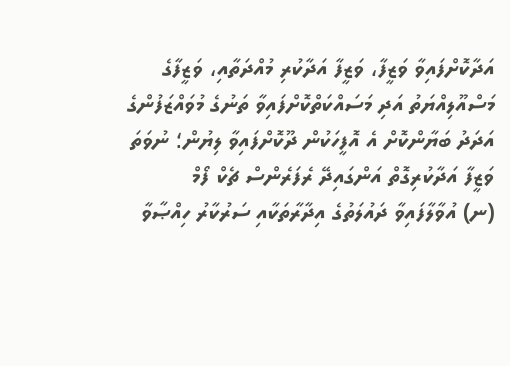އަދާކޮށްފައިވާ ވަޒީފާ، ވަޒީފާ އަދާކުރި މުއްދަތާއި، ވަޒީފާގެ މަސްއޫލިއްޔަތު އަދި މަސައްކަތްކޮށްފައިވާ ތަނުގެ މުވައްޒަފުންގެ އަދަދު ބަޔާންކޮށް އެ އޮފީހަކުން ދޫކޮށްފައިވާ ލިޔުން؛ ނުވަތަ ވަޒީފާ އަދާކުރިގޮތް އަންގައިދޭ ރެފަރެންސް ޗެކް ފޯމް
(ނ) އުވާލާފައިވާ ދައުލަތުގެ އިދާރާތަކާއި ސަރުކާރު ހިއްޞާވާ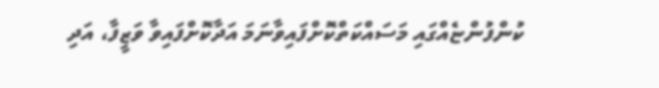ކުންފުންޏެއްގައި މަސައްކަތްކޮށްފައިވާނަމަ އަދާކޮށްފައިވާ ވަޒީފާ، އަދި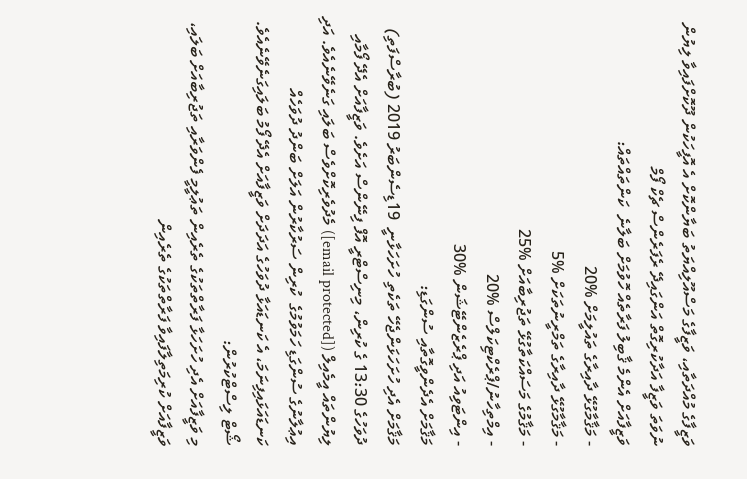ވަޒީފާގެ މުއްދަތާއި، ވަޒީފާގެ މަސްއޫލިއްޔަތު ބަޔާންކޮށް އެ އޮފީހަކުން ދޫކޮށްފައިވާ ލިޔުން ނުވަތަ ވަޒީފާ އަދާކުރިގޮތް އަންގައިދޭ ރެފަރެންސް ޗެކް ފޯމް
ވަޒީފާއަށް އެންމެ ޤާބިލު ފަރާތެއް ހޮވުމަށް ބަލާނެ  ކަންތައްތައް:
- މަޤާމާގުޅޭ ދާއިރާގެ ތައުލީމަށް %20
- މަޤާމާގުޅޭ ދާއިރާގެ ތަމްރީނުތަކަށް %5
- މަޤާމުގެ މަސައްކަތާގުޅޭ ތަޖުރިބާއަށް %25
- އިމްތިހާނު/ޕްރެކްޓިކަލްސް %20
- އިންޓަވިއު އަދި ޕްރެޒެންޓޭޝަން %30
މަޤާމަށް އެދެންވީގޮތާއި ސުންގަޑި:
މަޤާމަށް އެދި ހުށަހަޅަންޖެހޭ ތަކެތި ހުށަހަޅާނީ  19ޑިސެންބަރު 2019 (ބުރާސްފަތި) ދުވަހުގެ 13:30 ގެ ކުރިން، މިނިސްޓްރީ އޮފް ފިނޭންސް އަށެވެ. ވަޒީފާއަށް އެދޭ ފޯމާއި ލިޔުންތައް އީމެއިލް ([email protected]) މެދުވެރިކޮށްވެސް ބަލައި ގަނެވޭނެއެވެ. އަދި އިޢުލާނުގެ ސުންގަޑި ހަމަވުމުގެ  ކުރިން ސަރުކާރުން އަލަށް ބަންދު ދުވަހެއް ކަނޑައަޅައިފިނަމަ، އެ ކަނޑައަޅާ ދުވަހުގެ އަދަދަށް ވަޒީފާއަށް އެދޭ ފޯމު ބަލައިގަނެވޭނެއެވެ.
ޝޯޓް ލިސްޓްކުރުން:
މި ވަޒީފާއަށް އެދި ހުށަހަޅާ ފަރާތްތަކުގެ ތެރެއިން ތަޢުލީމީ ފެންވަރާއި ތަޖުރިބާއަށް ބަލައި، ވަޒީފާއަށް ކުރިމަތިލާފައިވާ ފަރާތްތަކުގެ ތެރެއިން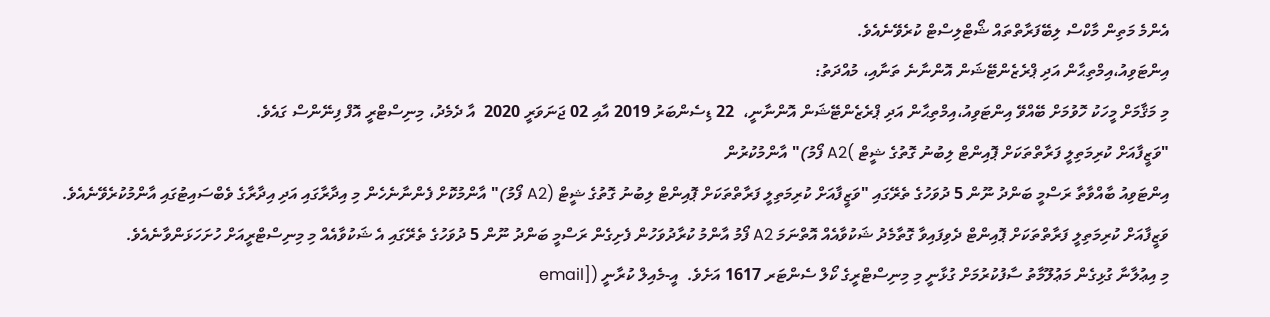އެންމެ މަތިން މާކްސް ލިބޭފަރާތްތައް ޝޯޓްލިސްޓް ކުރެވޭނެއެވެ.
އިންޓަވިއު،އިމްތިޙާން އަދި ޕްރެޒެންޓޭޝަން އޮންނާނެ ތަނާއި، މުއްދަތު:
މި މަޤާމަށް މީހަކު ހޮވުމަށް ބޭއްވޭ އިންޓަވިއު،އިމްތިޙާން އަދި ޕްރެޒެންޓޭޝަން އޮންނާނީ،  22 ޑިސެންބަރު 2019 އާއި 02 ޖަނަވަރީ 2020  އާ ދެމެދު، މިނިސްޓްރީ އޮފް ފިނޭންސް ގައެވެ.
"ވަޒީފާއަށް ކުރިމަތިލީ ފަރާތްތަކަށް ޕޮއިންޓް ލިބުނު ގޮތުގެ ޝީޓް )A2 ފޯމު)" އާންމުކުރުން
އިންޓަވިއު ބާއްވާތާ ރަސްމީ ބަންދު ނޫން 5 ދުވަހުގެ ތެރޭގައި "ވަޒީފާއަށް ކުރިމަތިލީ ފަރާތްތަކަށް ޕޮއިންޓް ލިބުނު ގޮތުގެ ޝީޓް (A2 ފޯމު)" އާންމުކޮށް ފެންނާނެހެން މި އިދާރާގައި އަދި އިދާރާގެ ވެބްސައިޓުގައި އާންމުކުރެވޭނެއެވެ. ވަޒީފާއަށް ކުރިމަތިލީ ފަރާތްތަކަށް ޕޮއިންޓް ދެވިފައިވާ ގޮތާމެދު ޝަކުވާއެއް އޮތްނަމަ A2 ފޯމު އާންމު ކުރާދުވަހުން ފެށިގެން ރަސްމީ ބަންދު ނޫން 5 ދުވަހުގެ ތެރޭގައި އެ ޝަކުވާއެއް މި މިނިސްޓްރީއަށް ހުށަހަޅަންވާނެއެވެ.
މި އިޢުލާނާ ގުޅިގެން މަޢުލޫމާތު ސާފުކުރުމަށް ގުޅާނީ މި މިނިސްޓްރީގެ ކޯލް ސެންޓަރ 1617 އަށެވެ.  އީ-މެއިލް ކުރާނީ ([email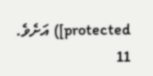protected]) އަށެވެ.
11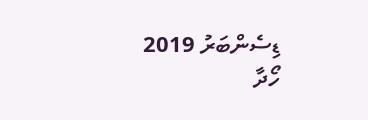ޑިސެންބަރު 2019
ހޯދާ